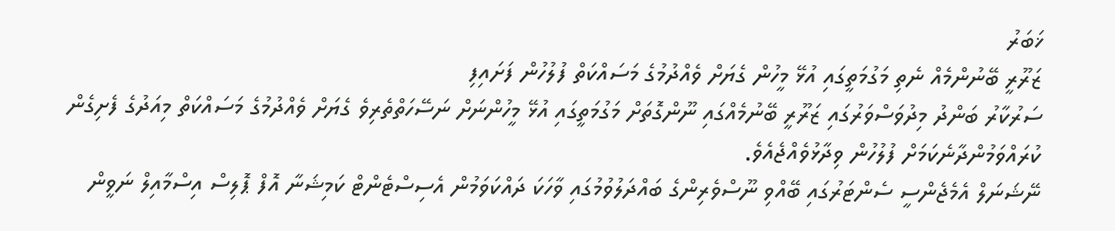ޚަބަރު
ޒަރޫރީ ބޭނުންމެއް ނެތި މަގުމަތީގައި އުޅޭ މީހުން ގެޔަށް ވެއްދުމުގެ މަސައްކަތް ފުލުހުން ފަށައިފި
ސަރުކާރު ބަންދު މިދުވަސްވަރުގައި ޒަރޫރީ ބޭނުމެއްގައި ނޫންގޮތަށް މަގުމަތީގައި އުޅޭ މީހުންނަށް ނަސޭހަތްތެރިވެ ގެޔަށް ވެއްދުމުގެ މަސައްކަތް މިއަދުގެ ފެށިގެން ކުރައްވަމުންދާނެކަމަށް ފުލުހުން ވިދާޅުވެއްޖެއެވެ.
ނޭޝަނަލް އެމެޖެންސީ ސެންޓަރުގައި ބޭއްވި ނޫސްވެރިންގެ ބައްދަލުވުމުގައި ވާހަކަ ދައްކަވަމުން އެސިސްޓެންޓް ކަމިޝަނާ އޮފް ޕޮލިސް އިސްމާއިލް ނަވީން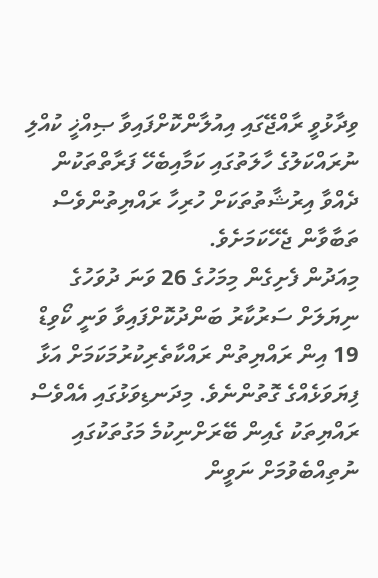ވިދާޅުވީ ރާއްޖޭގައި އިއުލާންކޮށްފައިވާ ޞިއްޚީ ކުއްލި ނުރައްކަލުގެ ހާލަތުގައި ކަމާއިބެހޭ ފަރާތްތަކުން ދެއްވާ އިރުޝާތުތަކަށް ހުރިހާ ރައްޔިތުންވެސް ތަބާވާން ޖެހޭކަމަށެވެ.
މިއަދުން ފެށިގެން މިމަހުގެ 26 ވަނަ ދުވަހުގެ ނިޔަލަށް ސަރުކާރު ބަންދުކޮށްފައިވާ ވަނީ ކޯވިޑް 19 އިން ރައްޔިތުން ރައްކާތެރިކުރުމަކަމަށް އަޅާ ފިޔަވަޅެއްގެ ގޮތުންނެވެ. މިދަނޑިވަޅުގައި އެއްވެސް ރައްޔިތަކު ގެއިން ބޭރަށްނިކުމެ މަގުތަކުގައި ނުތިއްބެވުމަށް ނަވީން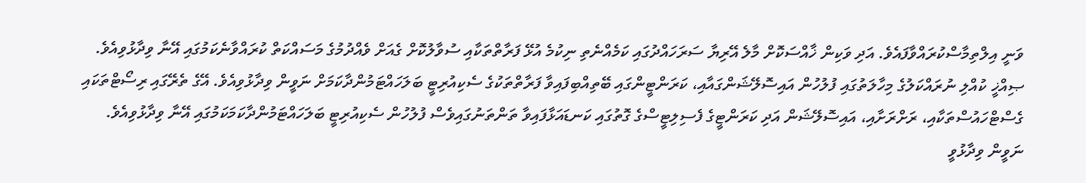ވަނީ އިލްތިމާސްކުރައްވާފައެވެ. އަދި ވަކިން ޚާއްސަކޮށް މާލެ އޭރިޔާ ސަރަހައްދުގައި ކަމެއްނެތި ނިކުމެ އުޅޭ ފަރާތްތަކާއި ސުވާލުކޮށް ގެއަށް ވެއްދުމުގެ މަސައްކަތް ކުރައްވާނެކަމުގައި އޭނާ ވިދާޅުވިއެވެ.
ޞިއްޚީ ކުއްލި ނުރައްކަލުގެ މިހާލަތުގައި ފުލުހުން އައިސޮލޭޝަންގައާއި، ކަރަންޓީންގައި ބޭތިއްބިފައިވާ ފަރާތްތަކުގެ ސެކިއުރިޓީ ބަލަހައްޓަމުންދާކަމަށް ނަވީން ވިދާޅުވިއެވެ. އޭގެ ތެރޭގައި ރިސޯޓްތަކައި ގެސްޓްހައުސްތަކާއި، ރަށްރަށާއި، އައިސޮލޭޝަން އަދި ކަރަންޓީގެ ފެސިލިޓީސްގެ ގޮތުގައި ކަނޑައަޅާފައިވާ ތަންތަނުގައިވެސް ފުލުހުން ސެކިއުރިޓީ ބަލަހައްޓަމުންދާކަމަކަމުގައި އޭނާ ވިދާޅުވިއެވެ. ނަވީން ވިދާޅުވީ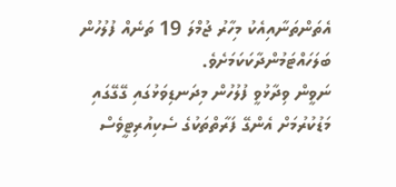އެތަންތަނާއިއެކު މިހާރު ޖުމްލަ 19 ތަނެއް ފުލުހުން ބަލަހައްޓަމުންދާކަކަމަށެވެ.
ނަވީން ވިދާޅުވީ ފުލުހުން މިދަނޑިވަޅުގައި ގޭގޭގައި މަޑުކުރުމަށް އެންގޭ ފަރާތްތަކުގެ ސެކިއުރިޓީވެސް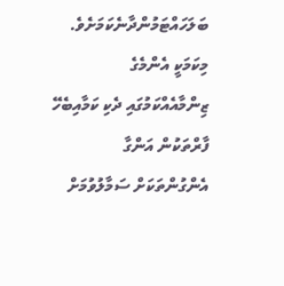ބަލަހައްޓަމުންދާނެކަމަށެވެ. މިކަމަކީ އެންމެގެ ޒިންމާއެއްކަމުގައި ދެކި ކަމާއިބެހޭ ފާރްތަކުން އަންގާ އެންގުންތަކަށް ސަމާލުވުމަށް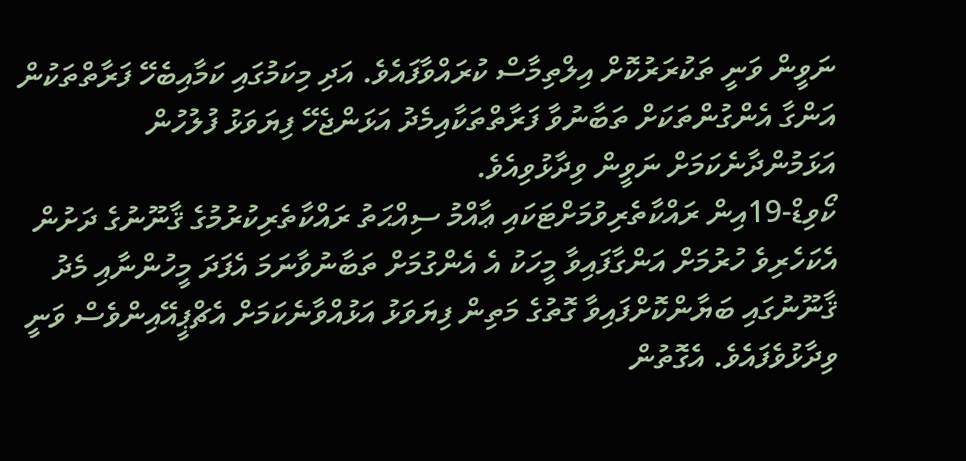ނަވީން ވަނީ ތަކުރަރުކޮށް އިލްތިމާސް ކުރައްވާފައެވެ. އަދި މިކަމުގައި ކަމާއިބެހޭ ފަރާތްތަކުން އަންގާ އެންގުންތަކަށް ތަބާނުވާ ފަރާތްތަކާއިމެދު އަޅަންޖެހޭ ފިޔަވަޅު ފުލުހުން އަޅަމުންދާނެކަމަށް ނަވީން ވިދާޅުވިއެވެ.
ކޯވިޑް-19އިން ރައްކާތެރިވުމަށްޓަކައި ޢާއްމު ސިއްޙަތު ރައްކާތެރިކުރުމުގެ ޤާނޫނުގެ ދަށުން އެކަހެރިވެ ހުރުމަށް އަންގާފައިވާ މީހަކު އެ އެންގުމަށް ތަބާނުވާނަމަ އެފަދަ މީހުންނާއި މެދު ޤާނޫނުގައި ބަޔާންކޮށްފައިވާ ގޮތުގެ މަތިން ފިޔަވަޅު އަޅުއްވާނެކަމަށް އެޗްޕީއޭއިންވެސް ވަނީ ވިދާޅުވެފައެވެ. އެގޮތުން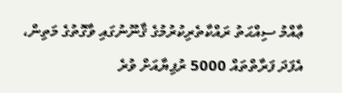ޢާއްމު ސިއްޙަތު ރައްކާތެރިކުރުމުގެ ޤާނޫނުގައި ވާގޮތުގެ މަތިން، އެފަދަ ފަރާތްތައް 5000 ރުފިޔާއަށް ވުރެ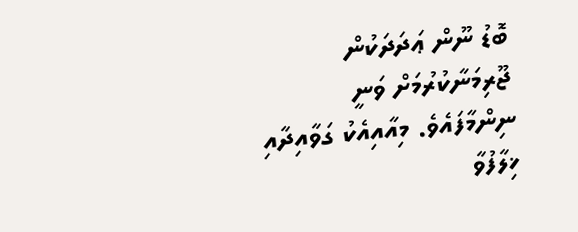ބޮޑު ނޫން ޢަދަދަކުން ޖޫރިމަނާކުރުމަށް ވަނީ ނިންމާފައެވެ. މިއާއިއެކު ގަވާއިދާއި ޚިލާފުވާ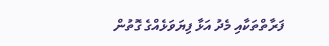ފަރާތްތަކާއި މެދު އަޅާ ފިޔަވަޅެއްގެ ގޮތުން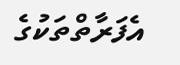އެފަރާތްތަކުގެ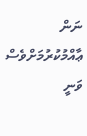ނަން ޢާއްމުކުރުމަށްވެސް ވަނީ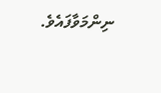ނިންމަވާފައެވެ.